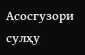Асосгузори сулҳу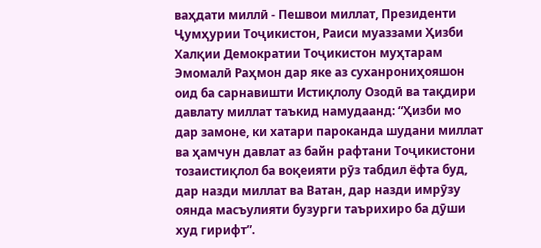ваҳдати миллӣ - Пешвои миллат, Президенти Ҷумҳурии Тоҷикистон, Раиси муаззами Ҳизби Халқии Демократии Тоҷикистон муҳтарам Эмомалӣ Раҳмон дар яке аз суханрониҳояшон оид ба сарнавишти Истиқлолу Озодӣ ва тақдири давлату миллат таъкид намудаанд: “Ҳизби мо дар замоне, ки хатари пароканда шудани миллат ва ҳамчун давлат аз байн рафтани Тоҷикистони тозаистиқлол ба воқеияти рӯз табдил ёфта буд, дар назди миллат ва Ватан, дар назди имрӯзу оянда масъулияти бузурги таърихиро ба дӯши худ гирифт”.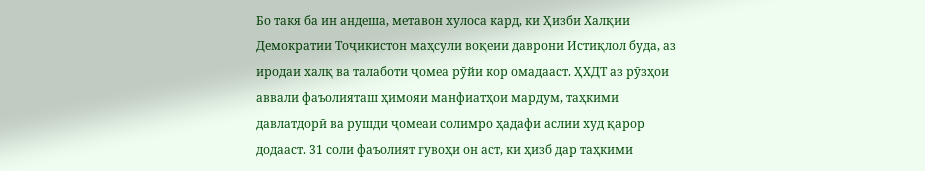Бо такя ба ин андеша, метавон хулоса кард, ки Ҳизби Халқии Демократии Тоҷикистон маҳсули воқеии даврони Истиқлол буда, аз иродаи халқ ва талаботи ҷомеа рӯйи кор омадааст. ҲХДТ аз рӯзҳои аввали фаъолияташ ҳимояи манфиатҳои мардум, таҳкими давлатдорӣ ва рушди ҷомеаи солимро ҳадафи аслии худ қарор додааст. 31 соли фаъолият гувоҳи он аст, ки ҳизб дар таҳкими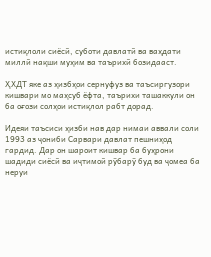истиқлоли сиёсӣ, суботи давлатӣ ва ваҳдати миллӣ нақши муҳим ва таърихӣ бозидааст.

ҲХДТ яке аз ҳизбҳои сернуфуз ва таъсиргузори кишвари мо маҳсуб ёфта, таърихи ташаккули он ба оғози солҳои истиқлол рабт дорад.

Идеяи таъсиси ҳизби нав дар нимаи аввали соли 1993 аз ҷониби Сарвари давлат пешниҳод гардид. Дар он шароит кишвар ба буҳрони шадиди сиёсӣ ва иҷтимоӣ рӯбарӯ буд ва ҷомеа ба неруи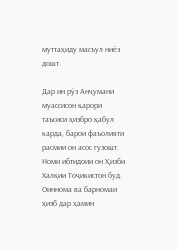муттаҳиду масъул ниёз дошт.

Дар ин рӯз Анҷумани муассисон қарори таъсиси ҳизбро қабул карда, барои фаъолияти расмии он асос гузошт. Номи ибтидоии он Ҳизби Халқии Тоҷикистон буд. Оиннома ва барномаи ҳизб дар ҳамин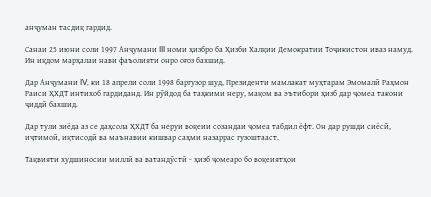анҷуман тасдиқ гардид.

Санаи 25 июни соли 1997 Анҷумани III номи ҳизбро ба Ҳизби Халқии Демократии Тоҷикистон иваз намуд. Ин иқдом марҳалаи нави фаъолияти онро оғоз бахшид.

Дар Анҷумани IV, ки 18 апрели соли 1998 баргузор шуд, Президенти мамлакат муҳтарам Эмомалӣ Раҳмон Раиси ҲХДТ интихоб гардиданд. Ин рӯйдод ба таҳкими неру, мақом ва эътибори ҳизб дар ҷомеа такони ҷиддӣ бахшид.

Дар тули зиёда аз се даҳсола ҲХДТ ба неруи воқеии созандаи ҷомеа табдил ёфт. Он дар рушди сиёсӣ, иҷтимоӣ, иқтисодӣ ва маънавии кишвар саҳми назаррас гузоштааст.

Тақвияти худшиносии миллӣ ва ватандӯстӣ - ҳизб ҷомеаро бо воқеиятҳои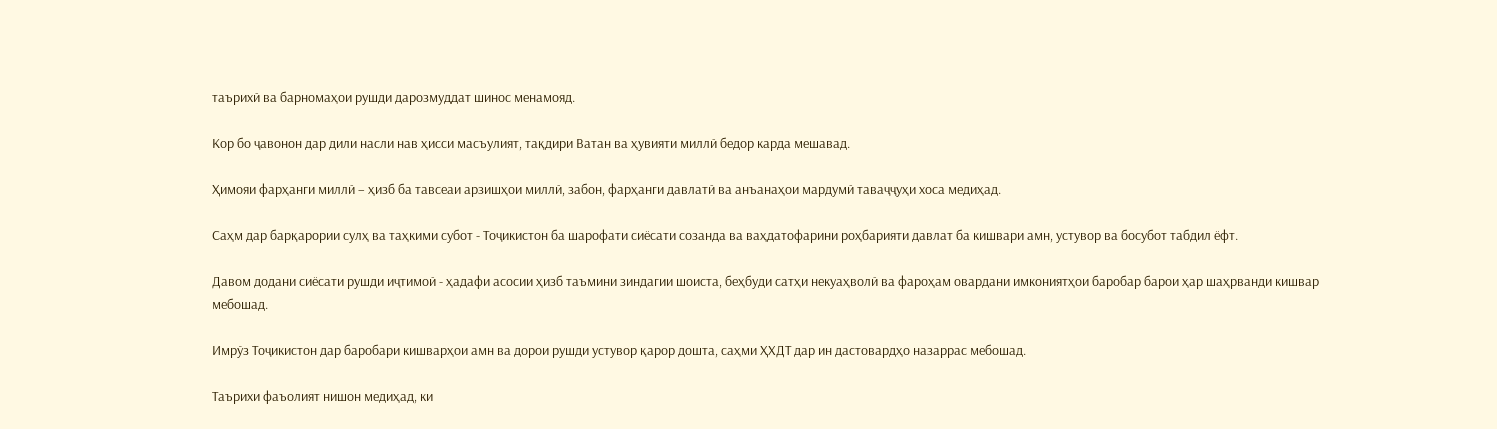таърихӣ ва барномаҳои рушди дарозмуддат шинос менамояд.

Кор бо ҷавонон дар дили насли нав ҳисси масъулият, тақдири Ватан ва ҳувияти миллӣ бедор карда мешавад.

Ҳимояи фарҳанги миллӣ – ҳизб ба тавсеаи арзишҳои миллӣ, забон, фарҳанги давлатӣ ва анъанаҳои мардумӣ таваҷҷуҳи хоса медиҳад.

Саҳм дар барқарории сулҳ ва таҳкими субот - Тоҷикистон ба шарофати сиёсати созанда ва ваҳдатофарини роҳбарияти давлат ба кишвари амн, устувор ва босубот табдил ёфт.

Давом додани сиёсати рушди иҷтимоӣ - ҳадафи асосии ҳизб таъмини зиндагии шоиста, беҳбуди сатҳи некуаҳволӣ ва фароҳам овардани имкониятҳои баробар барои ҳар шаҳрванди кишвар мебошад.

Имрӯз Тоҷикистон дар баробари кишварҳои амн ва дорои рушди устувор қарор дошта, саҳми ҲХДТ дар ин дастовардҳо назаррас мебошад.

Таърихи фаъолият нишон медиҳад, ки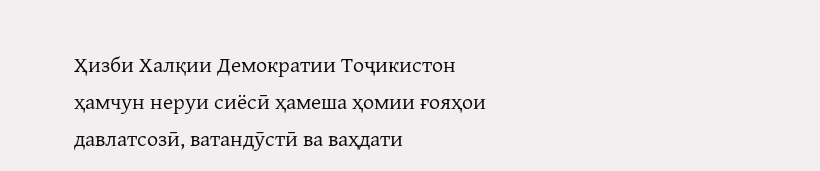Ҳизби Халқии Демократии Тоҷикистон ҳамчун неруи сиёсӣ ҳамеша ҳомии ғояҳои давлатсозӣ, ватандӯстӣ ва ваҳдати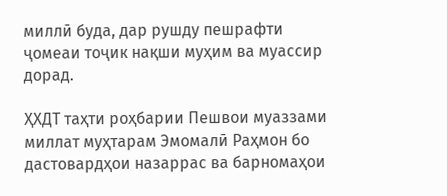миллӣ буда, дар рушду пешрафти ҷомеаи тоҷик нақши муҳим ва муассир дорад.

ҲХДТ таҳти роҳбарии Пешвои муаззами миллат муҳтарам Эмомалӣ Раҳмон бо дастовардҳои назаррас ва барномаҳои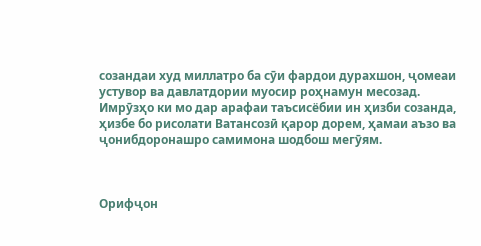созандаи худ миллатро ба сӯи фардои дурахшон, ҷомеаи устувор ва давлатдории муосир роҳнамун месозад. Имрӯзҳо ки мо дар арафаи таъсисёбии ин ҳизби созанда, ҳизбе бо рисолати Ватансозӣ қарор дорем, ҳамаи аъзо ва ҷонибдоронашро самимона шодбош мегӯям.



Орифҷон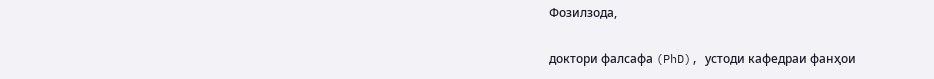Фозилзода,

доктори фалсафа (PhD), устоди кафедраи фанҳои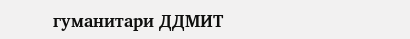гуманитари ДДМИТ